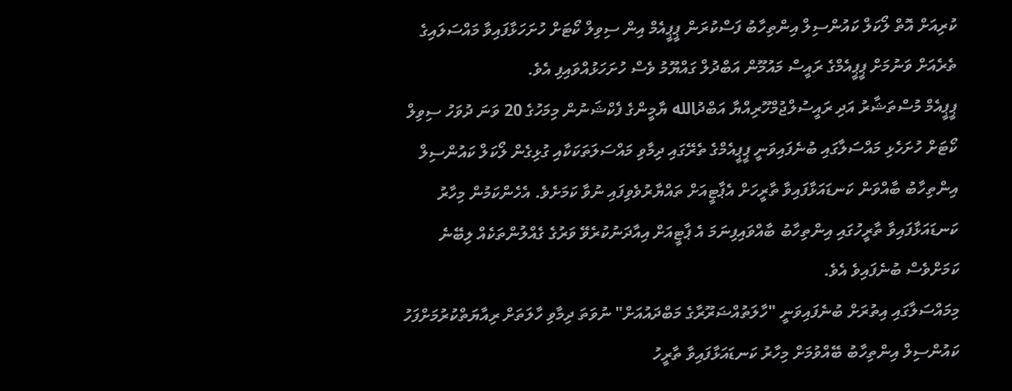ކުރިއަށް އޮތް ލޯކަލް ކައުންސިލް އިންތިހާބު ފަސްކުރަން ޕީޕީއެމް އިން ސިވިލް ކޯޓަށް ހުށަހަޅާފައިވާ މައްސަލައިގެ ތެރެއަށް ވަނުމަށް ޕީޕީއެމްގެ ރައީސް މައުމޫން އަބްދުލް ގައްޔޫމު ވެސް ހުށަހަޅުއްވައިފި އެވެ.
ޕީޕީއެމް މުސްތަޝާރު އަދި ރައީސުލްޖުމްހޫރިއްޔާ އަބްދުالله ޔާމީންގެ ފެކްޝަނުން މިމަހުގެ 20 ވަނަ ދުވަހު ސިވިލް ކޯޓަށް ހުށަހެޅި މައްސަލާގައި ބުނެފައިވަނީ ޕީޕީއެމްގެ ތެރޭގައި ދިމާވި މައްސަލަތަކަކާއި ގުޅިގެން ލޯކަލް ކައުންސިލް އިންތިހާބު ބާއްވަން ކަނޑައަޅާފައިވާ ތާރީހަށް އެޕާޓީއަށް ތައްޔާރުވެވިފައި ނުވާ ކަމަށެވެ. އެހެންކަމުން މިހާރު ކަނޑައަޅާފައިވާ ތާރީހުގައި އިންތިހާބު ބާއްވައިފިނަމަ އެ ޕާޓީއަށް އިއާދަނުކުރެވޭ ވަރުގެ ގެއްލުންތަކެއް ލިބޭނެ ކަމަށްވެސް ބުނެފައިވެ އެވެ.
މިމައްސަލާގައި އިތުރަށް ބުނެފައިވަނީ "ހާލަތުއްޟަރޫރާގެ މަބްދައުއަށް" ނުވަތަ ދިމާވި ހާލަތަށް ރިއާޔަތްކުރުމަށްފަހު ކައުންސިލް އިންތިހާބު ބޭއްވުމަށް މިހާރު ކަނޑައަޅާފައިވާ ތާރީހު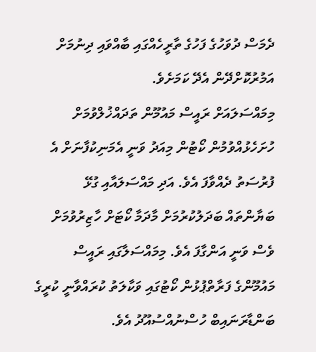ދެމަސް ދުވަހުގެ ފަހުގެ ތާރީހެއްގައި ބާއްވައި ދިނުމަށް އަމުރުކޮށްދޭން އެދޭ ކަމަށެވެ.
މިމައްސަލައަށް ރައީސް މައުމޫން ތަދައްޚުލްވުމަށް ހުށަހެޅުއްވުމުން ކޯޓުން މިއަދު ވަނީ އެމަނިކުފާނަށް އެ ފުރުސަތު ދެއްވާފަ އެވެ. އަދި މައްސަލައާއި ގުޅޭ ބަޔާންތައް ބަދަލުކުރުމަށް މާދަމާ ކޯޓަށް ހާޒިރުވުމަށް ވެސް ވަނީ އަންގާފަ އެވެ. މިމައްސަލާގައި ރައީސް މައުމޫންގެ ފަރާތްޕުޅުން ކޯޓުގައި ވަކާލަތު ކުރައްވާނީ ކުރީގެ ބަންޑާރަނައިބް ހުސްނުއްސުއޫދު އެވެ.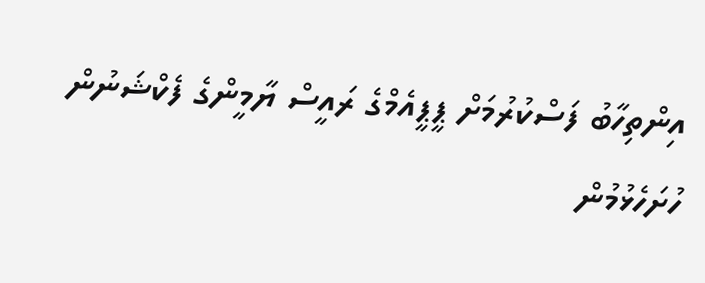އިންތިހާބު ފަސްކުރުމަށް ޕީޕީއެމްގެ ރައީސް ޔާމީންގެ ފެކްޝަނުން ހުށަހެޅުމުން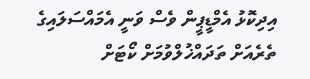އިދިކޮޅު އެމްޑީޕީން ވެސް ވަނީ އެމައްސަލައިގެ ތެރެއަށް ތަދައްޚުލްވުމަށް ކޯޓަށް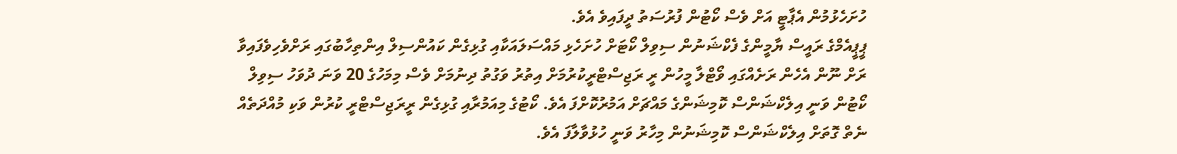ހުށަހެޅުމުން އެޕާޓީ އަށް ވެސް ކޯޓުން ފުރުސަތު ދީފައިވެ އެވެ.
ޕީޕީއެމްގެ ރައީސް ޔާމީންގެ ފެކްޝަނުން ސިވިލް ކޯޓަށް ހުށަހެޅި މައްސަލައަކާއި ގުޅިގެން ކައުންސިލް އިންތިހާބުގައި ރަށްވެހިވެފައިވާ ރަށް ނޫން އެހެން ރަށެއްގައި ވޯޓްލާ މީހުން ރީ ރަޖިސްޓްރީކުރުމަށް އިތުރު ވަގުތު ދިނުމަށް ވެސް މިމަހުގެ 20 ވަނަ ދުވަހު ސިވިލް ކޯޓުން ވަނީ އިލެކްޝަންސް ކޮމިޝަންގެ މައްޗަށް އަމުރުކޮށްފަ އެވެ. ކޯޓުގެ މިއަމުރާއި ގުޅިގެން ރީރަޖިސްޓްރީ ކުރުން ވަކި މުއްދަތެއް ނެތް ގޮތަށް އިލެކްޝަންސް ކޮމިޝަނުން މިހާރު ވަނީ ހުޅުވާލާފަ އެވެ.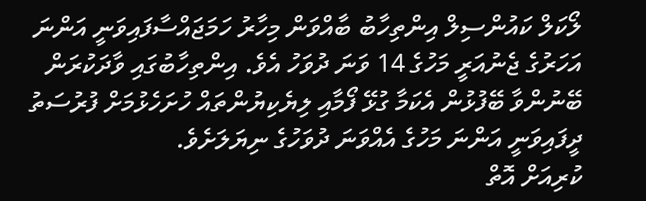ލޯކަލް ކައުންސިލް އިންތިހާބު ބާއްވަން މިހާރު ހަމަޖައްސާފައިވަނީ އަންނަ އަހަރުގެ ޖެނުއަރީ މަހުގެ 14 ވަނަ ދުވަހު އެވެ. އިންތިހާބުގައި ވާދަކުރަން ބޭނުންވާ ބޭފުޅުން އެކަމާ ގުޅޭ ފޯމާއި ލިޔެކިޔުންތައް ހުށަހެޅުމަށް ފުރުސަތު ދީފައިވަނީ އަންނަ މަހުގެ އެއްވަނަ ދުވަހުގެ ނިޔަލަށެވެ.
ކުރިއަށް އޮތް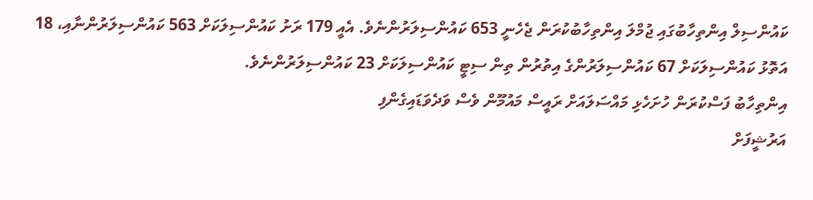ކައުންސިލް އިންތިހާބުގައި ޖުމްލަ އިންތިހާބުކުރަން ޖެހެނީ 653 ކައުންސިލަރުންނެވެ. އެއީ 179 ރަށު ކައުންސިލަކަށް 563 ކައުންސިލަރުންނާއި، 18 އަތޮޅު ކައުންސިލަކަށް 67 ކައުންސިލަރުންގެ އިތުރުން ތިން ސިޓީ ކައުންސިލަކަށް 23 ކައުންސިލަރުންނެވެ.
އިންތިހާބު ފަސްކުރަން ހުށަހެޅި މައްސަލައަށް ރައީސް މައުމޫން ވެސް ވަދެވަޑައިގެންފި
އަރުޝީފަށް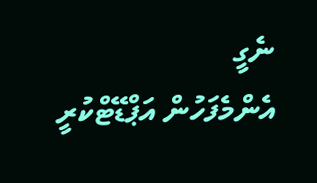ނެގީ
އެންމެފަހުން އަޕްޑޭޓްކުރީ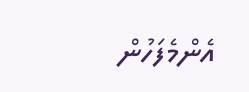އެންމެފަހުން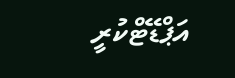އަޕްޑޭޓްކުރީ